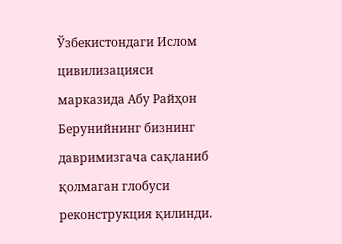Ўзбекистондаги Ислом цивилизацияси марказида Абу Райҳон Берунийнинг бизнинг давримизгача сақланиб қолмаган глобуси реконструкция қилинди.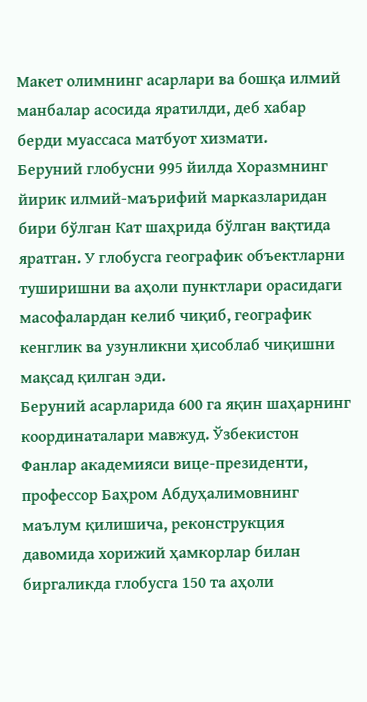Макет олимнинг асарлари ва бошқа илмий манбалар асосида яратилди, деб хабар берди муассаса матбуот хизмати.
Беруний глобусни 995 йилда Хоразмнинг йирик илмий-маърифий марказларидан бири бўлган Кат шаҳрида бўлган вақтида яратган. У глобусга географик объектларни туширишни ва аҳоли пунктлари орасидаги масофалардан келиб чиқиб, географик кенглик ва узунликни ҳисоблаб чиқишни мақсад қилган эди.
Беруний асарларида 600 га яқин шаҳарнинг координаталари мавжуд. Ўзбекистон Фанлар академияси вице-президенти, профессор Баҳром Абдуҳалимовнинг маълум қилишича, реконструкция давомида хорижий ҳамкорлар билан биргаликда глобусга 150 та аҳоли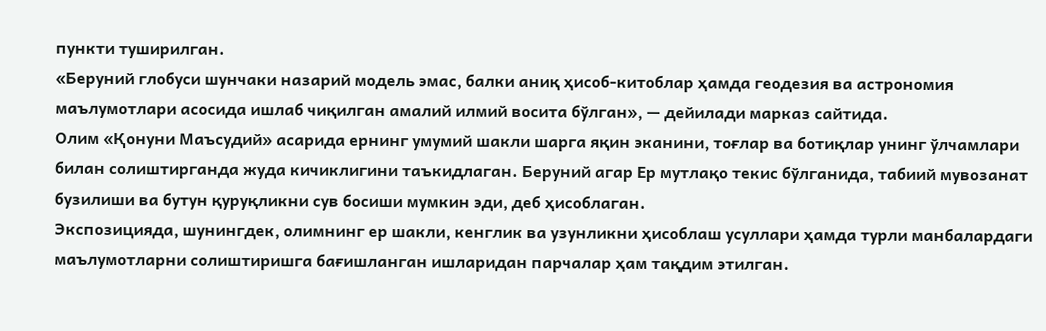пункти туширилган.
«Беруний глобуси шунчаки назарий модель эмас, балки аниқ ҳисоб-китоблар ҳамда геодезия ва астрономия маълумотлари асосида ишлаб чиқилган амалий илмий восита бўлган», — дейилади марказ сайтида.
Олим «Қонуни Маъсудий» асарида ернинг умумий шакли шарга яқин эканини, тоғлар ва ботиқлар унинг ўлчамлари билан солиштирганда жуда кичиклигини таъкидлаган. Беруний агар Ер мутлақо текис бўлганида, табиий мувозанат бузилиши ва бутун қуруқликни сув босиши мумкин эди, деб ҳисоблаган.
Экспозицияда, шунингдек, олимнинг ер шакли, кенглик ва узунликни ҳисоблаш усуллари ҳамда турли манбалардаги маълумотларни солиштиришга бағишланган ишларидан парчалар ҳам тақдим этилган.